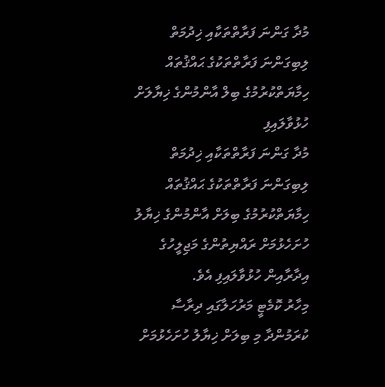މުދާ ގަންނަ ފަރާތްތަކާއި ޚިދުމަތް ލިބިގަންނަ ފަރާތްތަކުގެ ޙައްޤުތައް ހިމާޔަތްކުރުމުގެ ބިލް އާންމުންގެ ޚިޔާލަށް ހުޅުވާލައިފި
މުދާ ގަންނަ ފަރާތްތަކާއި ޚިދުމަތް ލިބިގަންނަ ފަރާތްތަކުގެ ޙައްޤުތައް ހިމާޔަތްކުރުމުގެ ބިލަށް އާންމުންގެ ޚިޔާލު ހުށަހެޅުމަށް ރައްޔިތުންގެ މަޖިލީހުގެ އިދާރާއިން ހުޅުވާލައިފި އެވެ.
މިހާރު ކޮމެޓީ މަރުހަލާގައި ދިރާސާ ކުރަމުންދާ މި ބިލަށް ޚިޔާލު ހުށަހެޅުމަށް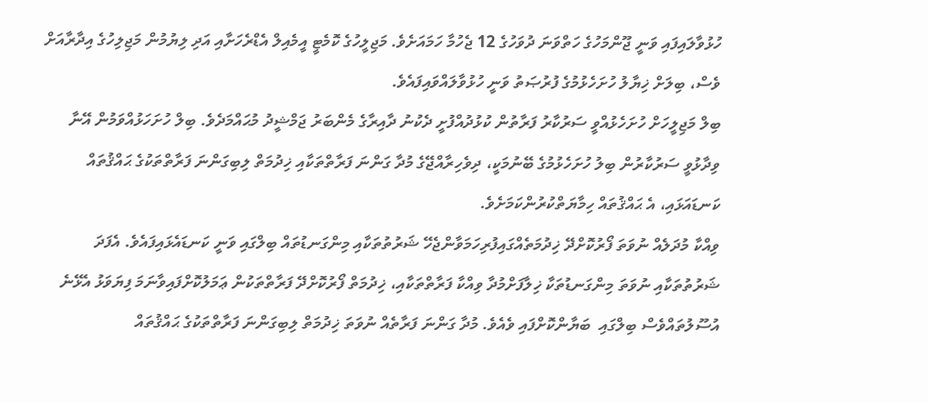ހުޅުވާލައިފައި ވަނީ ޖޫންމަހުގެ ހަތްވަނަ ދުވަހުގެ 12 ޖެހުމާ ހަމައަށެވެ. މަޖިލީހުގެ ކޮމެޓީ އީމެއިލް އެޑްރެހަށާއި އަދި ލިޔުމުން މަޖިލިހުގެ އިދާރާއަށް ވެސް، ބިލަށް ޚިޔާލު ހުށަހެޅުމުގެ ފުރުޞަތު ވަނީ ހުޅުވާލައްވައިފައެވެ.
ބިލް މަޖިލީހަށް ހުށަހެޅުއްވީ ސަރުކާރު ފަރާތުން ކުޅުދުއްފުށީ ދެކުނު ދާއިރާގެ މެންބަރު ޖަމްޝީދު މުޙައްމަދެވެ. ބިލް ހުށަހަޅުއްވަމުން އޭނާ ވިދާޅުވީ ސަރުކާރުން ބިލު ހުށަހެޅުމުގެ ބޭނުމަކީ، ދިވެހިރާއްޖޭގެ މުދާ ގަންނަ ފަރާތްތަކާއި ޚިދުމަތް ލިބިގަންނަ ފަރާތްތަކުގެ ޙައްޤުތައް ކަނޑައަޅައި، އެ ޙައްޤުތައް ހިމާޔަތްކުރުންކަމަށެވެ.
ވިއްކާ މުދަލެއް ނުވަތަ ފޯރުކޮށްދޭ ޚިދުމަތެއްގައިފުރިހަމަވާންޖެހޭ ޝަރުތުތަކާއި މިންގަނޑުތައް ބިލްގައި ވަނީ ކަނޑައެޅައިފައެވެ. އެފަދަ ޝަރުތުތަކާއި ނުވަތަ މިންގަނޑުތަކާ ޚިލާފަށްމުދާ ވިއްކާ ފަރާތްތަކާއި، ޚިދުމަތް ފޯރުކޮށްދޭ ފަރާތްތަކުން ޢަމަލުކޮށްފައިވާނަމަ ފިޔަވަޅު އެޅޭނެ އުސޫލުތައްވެސް ބިލްގައި  ބަޔާންކޮށްފައި ވެއެވެ. މުދާ ގަންނަ ފަރާތެއް ނުވަތަ ޚިދުމަތް ލިބިގަންނަ ފަރާތްތަކުގެ ޙައްޤުތައް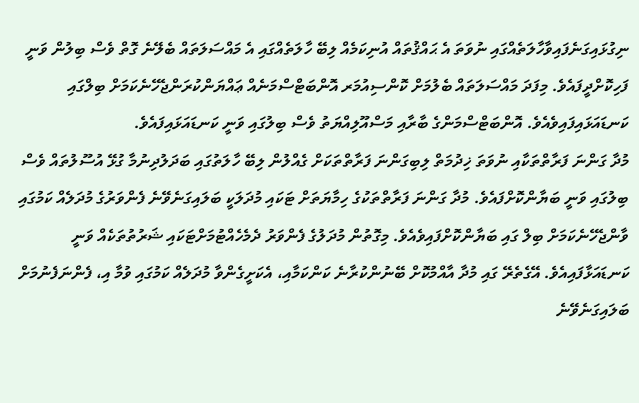ނިގުޅައިގަނެފައިވާހާލަތެއްގައި ނުވަތަ އެ ޙައްޤުތައް އުނިކަމެއް ލިބޭ ހާލަތެއްގައި އެ މައްސަލަތައް ބެލޭނެ ގޮތް ވެސް ބިލުން ވަނީ ފަހިކޮށްދީފައެވެ. މިފަދަ މައްސަލަތައް ބެލުމަށް ކޮންސިއުމަރ އޮންބަޓްސްމަނެއް ޢައްޔަންކުރަންޖެހޭނެކަމަށް ބިލްގައި ކަނޑައަޅައިފައިވެއެވެ. އޮންބަޓްސްމަންގެ ބާރާއި މަސްއޫލިއްޔަތު ވެސް ބިލުގައި ވަނީ ކަނޑައަޅައިފައެވެ.
މުދާ ގަންނަ ފަރާތްތަކާއި ނުވަތަ ޚިދުމަތް ލިބިގަންނަ ފަރާތްތަކަށް ގެއްލުން ލިބޭ ހާލަތުގައި ބަދަލުދިނުމާ ގުޅޭ އުސޫލުތައް ވެސް ބިލުގައި ވަނީ ބަޔާންކޮށްފައެވެ. މުދާ ގަންނަ ފަރާތްތަކުގެ ހިމާޔަތަށް ޓަކައި މުދަލަކީ ބަލައިގަނެވޭނެ ފެންވަރުގެ މުދަލެއް ކަމުގައި ވާންޖެހޭނެކަމަށް ބިލް ގައި ބަޔާންކޮށްފައިވެއެވެ. މިގޮތުން މުދަލުގެ ފެންވަރު ދެމެހެއްޓުމަށްޓަކައި ޝަރުތުތަކެއް ވަނީ ކަނޑައަޅާފައިއެވެ. އޭގެތެރޭ ގައި މުދާ އާއްމުކޮށް ބޭނުންކުރާނެ ކަންކަމާއި، އެކަށީގެންވާ މުދަލެއް ކަމުގައި ވުމާ އި، ފެންނަފެނުމަށް ބަލައިގަނެވޭނެ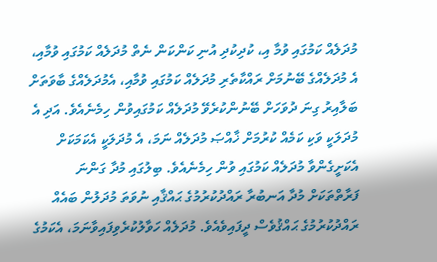މުދަލެއް ކަމުގައި ވުމާ އި، ކުދިކުދި އުނި ކަންކަން ނެތް މުދަލެއް ކަމުގައި ވުމާއި، އެ މުދަލެއްގެ ބޭނުމަށް ރައްކާތެރި މުދަލެއް ކަމުގައި ވުމާއި، އެމުދަލެއްގެ ބާވަތަށް ބަލާއިރު ގިނަ ދުވަހަށް ބޭނުންކުރެވޭ މުދަލެއް ކަމުގައިވުން ހިމެނެއެވެ. އަދި އެ މުދަލަކީ ވަކި ކަމެއް ކުރުމަށް ޚާއްޞަ މުދަލެއް ނަމަ، އެ މުދަލަކީ އެކަމަކަށް އެކަށީގެންވާ މުދަލެއް ކަމުގައި ވުން ހިމެނެއެވެ. ބިލުގައި މުދާ ގަންނަ ފަރާތްތަކަށް މުދާ އަނބުރާ ރައްދުކުރުމުގެ ޙައްޤާއި ނުވަތަ މުދަލުން ބައެއް ރައްދުކުރުމުގެ ޙައްޤުވެސް ދީފައިވެއެވެ. މުދަލެއް ހަވާލުކުރެވިފައިވާނަމަ، އެކަމުގެ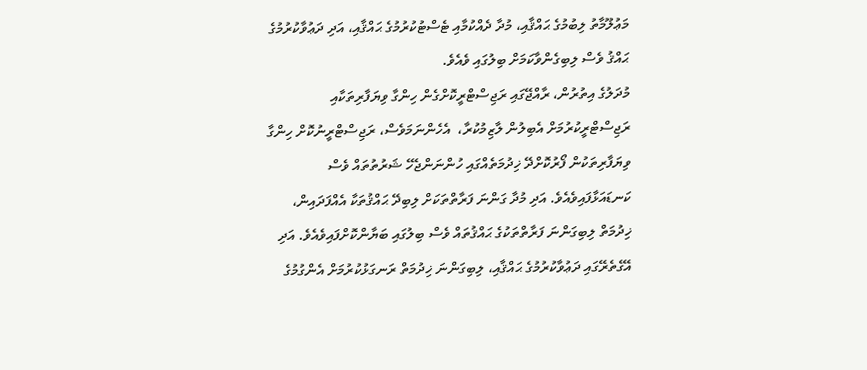މަޢުލޫމާތު ލިބުމުގެ ޙައްޤާއި، މުދާ ދެއްކުމާއި ޓެސްޓުކުރުމުގެ ޙައްޤާއި، އަދި ދަޢުވާކުރުމުގެ ޙައްޤު ވެސް ލިބިގެންވާކަމަށް ބިލުގައި ވެއެވެ.
މުދަލުގެ އިތުރުން، ރާއްޖޭގައި ރަޖިސްޓްރީކޮށްގެން ހިންގާ ވިޔަފާރިތަކާއި ރަޖިސްޓްރީކުރުމަށް އެބިލުން ލާޒިމުކުރާ،  އެހެންނަމަވެސް، ރަޖިސްޓްރީނުކޮށް ހިންގާ ވިޔަފާރިތަކުން ފޯރުކޮށްދޭ ޚިދުމަތެއްގައި ހުންނަންޖެހޭ ޝަރުތުތައް ވެސް ކަނޑައަޅާފައިވެއެވެ. އަދި މުދާ ގަންނަ ފަރާތްތަކަށް ލިބިދޭ ޙައްޤުތަކާ އެއްފަދައިން، ޚިދުމަތް ލިބިގަންނަ ފަރާތްތަކުގެ ޙައްޤުތައް ވެސް ބިލުގައި ބަޔާންކޮށްފައިވެއެވެ. އަދި އޭގެތެރޭގައި ދަޢުވާކުރުމުގެ ޙައްޤާއި، ލިބިގަންނަ ޚިދުމަތް ރަނގަޅުކުރުމަށް އެންގުމުގެ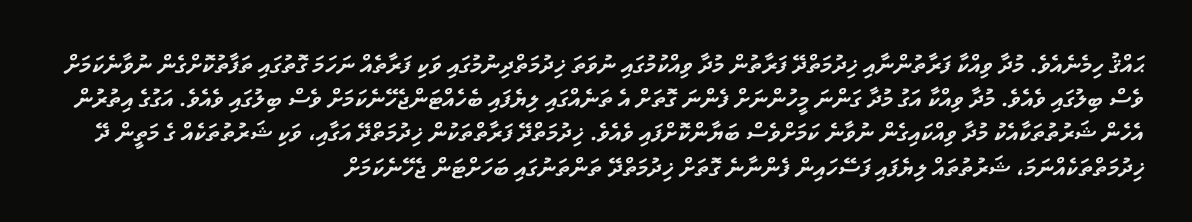ޙައްޤު ހިމެނެއެވެ. މުދާ ވިއްކާ ފަރާތުންނާއި ޚިދުމަތްދޭ ފަރާތުން މުދާ ވިއްކުމުގައި ނުވަތަ ޚިދުމަތްދިނުމުގައި ވަކި ފަރާތެއް ނަހަމަ ގޮތުގައި ތަފާތުކޮށްގެން ނުވާނެކަމަށް ވެސް ބިލުގައި ވެއެވެ. މުދާ ވިއްކާ އަގު މުދާ ގަންނަ މީހުންނަށް ފެންނަ ގޮތަށް އެ ތަނެއްގައި ލިޔެފައި ބެހެއްޓަންޖެހޭނެކަމަށް ވެސް ބިލުގައި ވެއެވެ. އަގުގެ އިތުރުން އެހެން ޝަރުތުތަކާއެކު މުދާ ވިއްކައިގެން ނުވާނެ ކަމަށްވެސް ބަޔާންކޮށްފައި ވެއެވެ. ޚިދުމަތްދޭ ފަރާތްތަކުން ޚިދުމަތްދޭ އަގާއި، ވަކި ޝަރުތުތަކެއް ގެ މަތީން ދޭ ޚިދުމަތްތަކެއްނަމަ، ޝަރުތުތައް ލިޔެފައި ފަސޭހައިން ފެންނާނެ ގޮތަށް ޚިދުމަތްދޭ ތަންތަނުގައި ބަހަށްޓަން ޖެހޭނެކަމަށް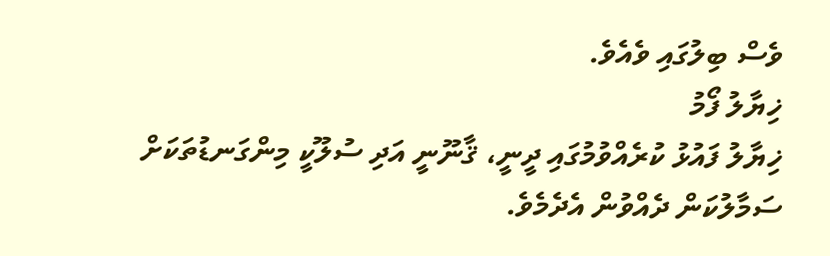ވެސް ބިލުގައި ވެއެވެ.
ޚިޔާލު ފޯމު
ޚިޔާލު ފައުޅު ކުރެއްވުމުގައި ދީނީ، ޤާނޫނީ އަދި ސުލޫކީ މިންގަނޑުތަކަށް ސަމާލުކަން ދެއްވުން އެދެމެވެ.